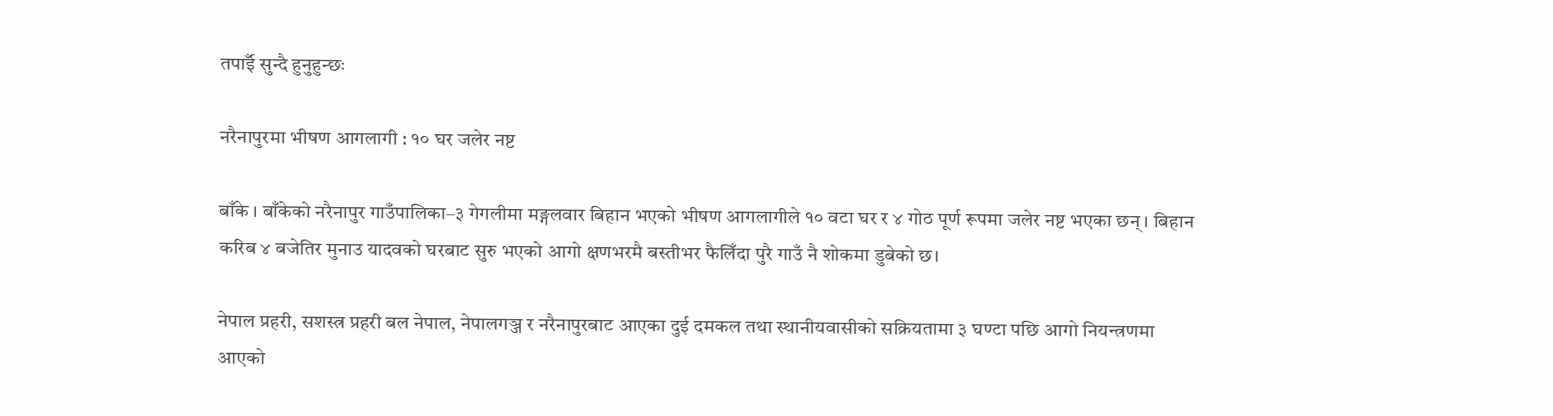तपाईँ सुन्दै हुनुहुन्छः

नरैनापुरमा भीषण आगलागी : १० घर जलेर नष्ट

बाँके । बाँकेको नरैनापुर गाउँपालिका–३ गेगलीमा मङ्गलवार बिहान भएको भीषण आगलागीले १० वटा घर र ४ गोठ पूर्ण रूपमा जलेर नष्ट भएका छन्। बिहान करिब ४ बजेतिर मुनाउ यादवको घरबाट सुरु भएको आगो क्षणभरमै बस्तीभर फैलिँदा पुरै गाउँ नै शोकमा डुबेको छ।

नेपाल प्रहरी, सशस्त्र प्रहरी बल नेपाल, नेपालगञ्ज र नरैनापुरबाट आएका दुई दमकल तथा स्थानीयवासीको सक्रियतामा ३ घण्टा पछि आगो नियन्त्रणमा आएको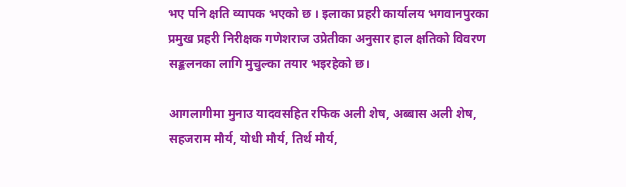भए पनि क्षति व्यापक भएको छ । इलाका प्रहरी कार्यालय भगवानपुरका प्रमुख प्रहरी निरीक्षक गणेशराज उप्रेतीका अनुसार हाल क्षतिको विवरण सङ्कलनका लागि मुचुल्का तयार भइरहेको छ।

आगलागीमा मुनाउ यादवसहित रफिक अली शेष, अब्बास अली शेष, सहजराम मौर्य, योधी मौर्य, तिर्थ मौर्य,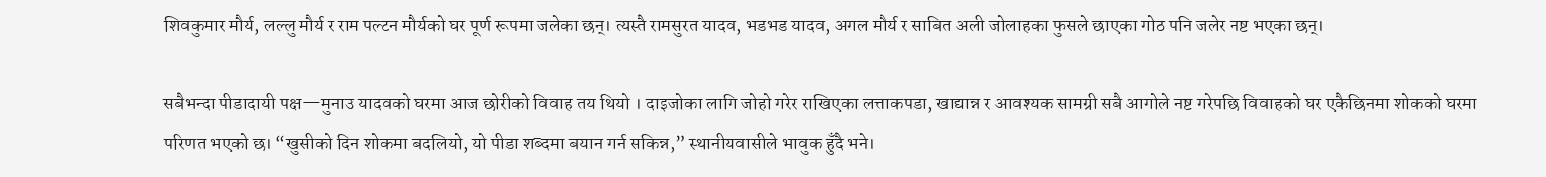शिवकुमार मौर्य, लल्लु मौर्य र राम पल्टन मौर्यको घर पूर्ण रूपमा जलेका छन्। त्यस्तै रामसुरत यादव, भडभड यादव, अगल मौर्य र साबित अली जोलाहका फुसले छाएका गोठ पनि जलेर नष्ट भएका छन्।

सबैभन्दा पीडादायी पक्ष—मुनाउ यादवको घरमा आज छोरीको विवाह तय थियो । दाइजोका लागि जोहो गरेर राखिएका लत्ताकपडा, खाद्यान्न र आवश्यक सामग्री सबै आगोले नष्ट गरेपछि विवाहको घर एकैछिनमा शोकको घरमा परिणत भएको छ। “खुसीको दिन शोकमा बदलियो, यो पीडा शब्दमा बयान गर्न सकिन्न,” स्थानीयवासीले भावुक हुँदै भने।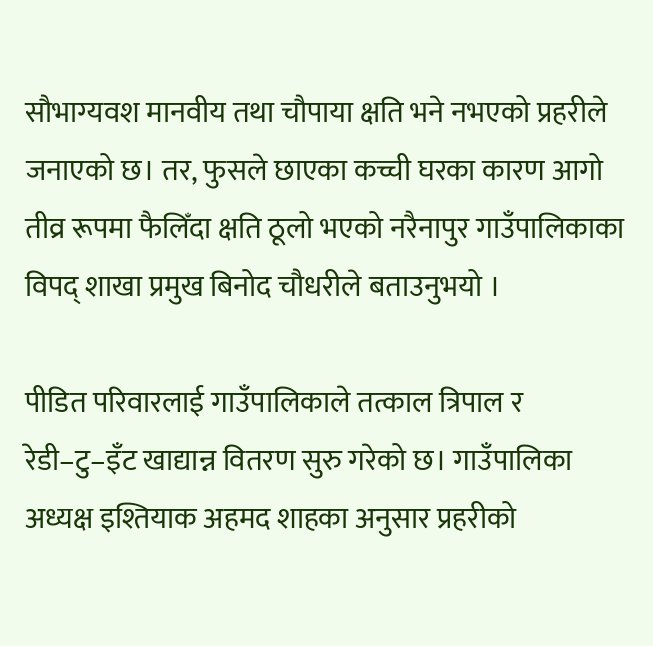सौभाग्यवश मानवीय तथा चौपाया क्षति भने नभएको प्रहरीले जनाएको छ। तर, फुसले छाएका कच्ची घरका कारण आगो तीव्र रूपमा फैलिँदा क्षति ठूलो भएको नरैनापुर गाउँपालिकाका विपद् शाखा प्रमुख बिनोद चौधरीले बताउनुभयो ।

पीडित परिवारलाई गाउँपालिकाले तत्काल त्रिपाल र रेडी–टु–इँट खाद्यान्न वितरण सुरु गरेको छ। गाउँपालिका अध्यक्ष इश्तियाक अहमद शाहका अनुसार प्रहरीको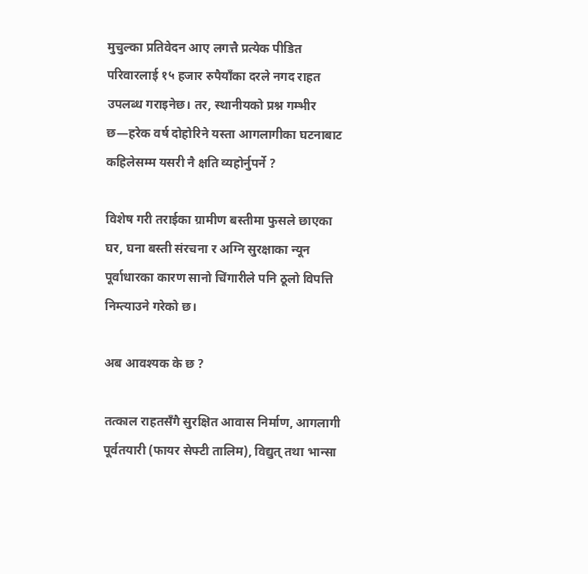मुचुल्का प्रतिवेदन आए लगत्तै प्रत्येक पीडित परिवारलाई १५ हजार रुपैयाँका दरले नगद राहत उपलब्ध गराइनेछ। तर, स्थानीयको प्रश्न गम्भीर छ—हरेक वर्ष दोहोरिने यस्ता आगलागीका घटनाबाट कहिलेसम्म यसरी नै क्षति व्यहोर्नुपर्ने ?

विशेष गरी तराईका ग्रामीण बस्तीमा फुसले छाएका घर, घना बस्ती संरचना र अग्नि सुरक्षाका न्यून पूर्वाधारका कारण सानो चिंगारीले पनि ठूलो विपत्ति निम्त्याउने गरेको छ।

अब आवश्यक के छ ?

तत्काल राहतसँगै सुरक्षित आवास निर्माण, आगलागी पूर्वतयारी (फायर सेफ्टी तालिम), विद्युत् तथा भान्सा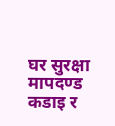घर सुरक्षा मापदण्ड कडाइ र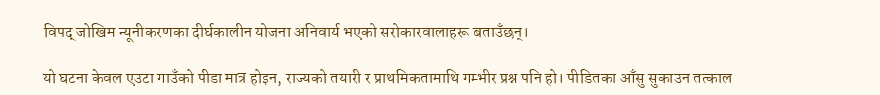विपद् जोखिम न्यूनीकरणका दीर्घकालीन योजना अनिवार्य भएको सरोकारवालाहरू बताउँछन्।

यो घटना केवल एउटा गाउँको पीडा मात्र होइन, राज्यको तयारी र प्राथमिकतामाथि गम्भीर प्रश्न पनि हो। पीडितका आँसु सुकाउन तत्काल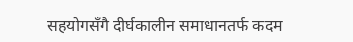सहयोगसँगै दीर्घकालीन समाधानतर्फ कदम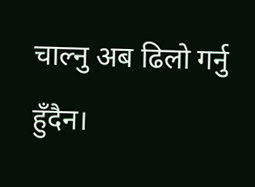चाल्नु अब ढिलो गर्नु हुँदैन।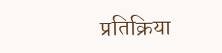प्रतिक्रिया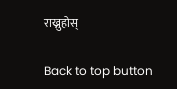राख्नुहोस्

Back to top button